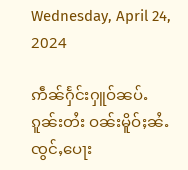Wednesday, April 24, 2024

ဢဵၼ်ႁႅင်းႁူဝ်ၼပ်ႉၵူၼ်းတႆး ဝၼ်းမိူဝ်ႈၼႆႉ ၸွင်ႇပေႃး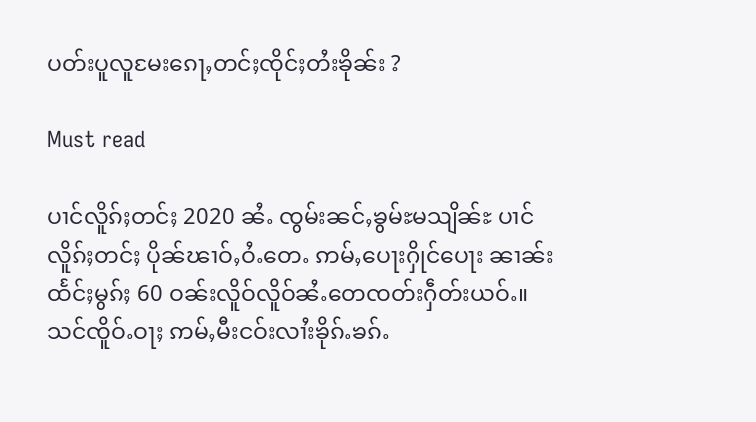ပတ်းပူလူမႄးၵေႃႇတင်ႈၸိုင်ႈတႆးၶိုၼ်း ?

Must read

ပၢင်လိူၵ်ႈတင်ႈ 2020 ၼႆႉ ၸွမ်းၼင်ႇၶွမ်ႊမသျိၼ်ႊ ပၢင်လိူၵ်ႈတင်ႈ ပိုၼ်ၽၢဝ်ႇဝႆႉတေႉ ဢမ်ႇပေႃးႁိုင်ပေႃး ၼၢၼ်း ထႅင်ႈမွၵ်ႈ 60 ဝၼ်းလိူဝ်လိူဝ်ၼႆႉတေၸတ်းႁဵတ်းယဝ်ႉ။ သင်ၸိူဝ်ႉဝႃႈ ဢမ်ႇမီးငဝ်းလၢႆးၶိုၵ်ႉၶၵ်ႉ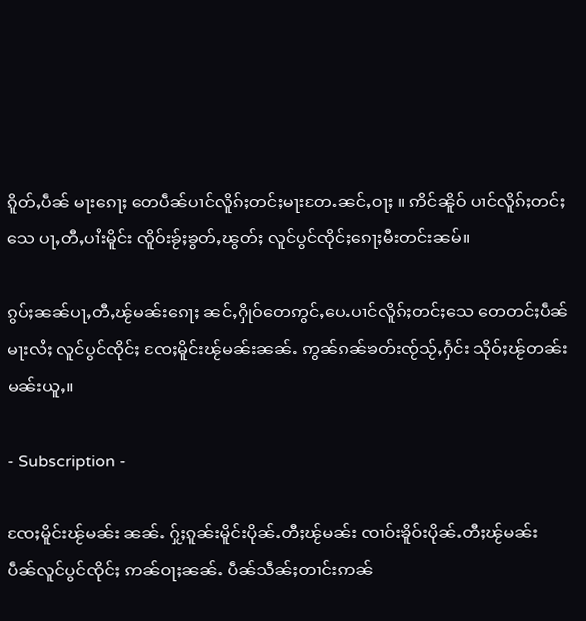ၵိူတ်ႇပဵၼ် မႃးၵေႃႈ တေပဵၼ်ပၢင်လိူၵ်ႈတင်ႈမႃးတႄႉၼင်ႇဝႃႈ ။ ဢိင်ၼိူဝ် ပၢင်လိူၵ်ႈတင်ႈသေ ပႃႇတီႇပၢႆးမိူင်း ၸိူဝ်းၶႂ်ႈၶွတ်ႇၽွတ်ႈ လူင်ပွင်ၸိုင်ႈၵေႃႈမီးတင်းၼမ်။

ၵွပ်ႈၼၼ်ပႃႇတီႇၽႂ်မၼ်းၵေႃႈ ၼင်ႇႁိုဝ်တေဢွင်ႇပေႉပၢင်လိူၵ်ႈတင်ႈသေ တေတင်ႈပဵၼ်မႃးလႆႈ လူင်ပွင်ၸိုင်ႈ ၸႄႈမိူင်းၽႂ်မၼ်းၼၼ်ႉ ဢွၼ်ၵၼ်ၶတ်းၸႂ်သႂ်ႇႁႅင်း သိုဝ်ႈၽႂ်တၼ်းမၼ်းယူႇ။

- Subscription -

ၸႄႈမိူင်းၽႂ်မၼ်း ၼၼ်ႉ ႁႂ်ႈၵူၼ်းမိူင်းပိုၼ်ႉတီႈၽႂ်မၼ်း ၸၢဝ်းၶိူဝ်းပိုၼ်ႉတီႈၽႂ်မၼ်း ပဵၼ်လူင်ပွင်ၸိုင်ႈ ဢၼ်ဝႃႈၼၼ်ႉ ပဵၼ်သဵၼ်ႈတၢင်းဢၼ်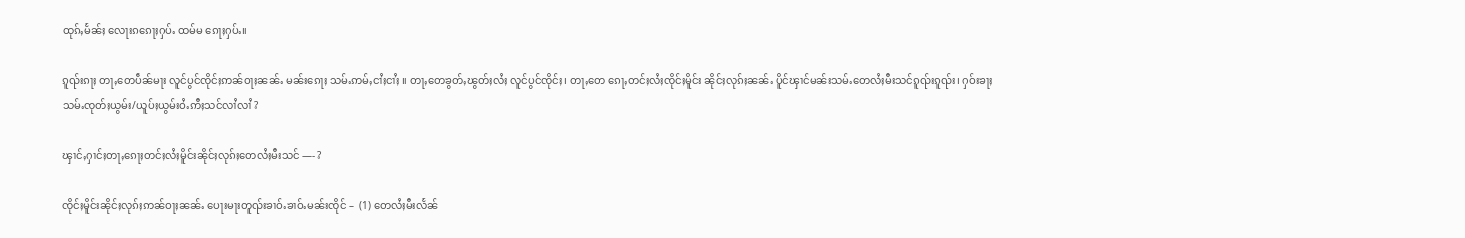ထုၵ်ႇမႅၼ်ႈ လေႃးၵၵေႃႈႁပ်ႉ ထမ်မ ၵေႃႈႁပ်ႉ။

ၵူၺ်းၵႃႈ တႃႇတေပဵၼ်မႃး လူင်ပွင်ၸိုင်ႈဢၼ်ဝႃႈၼၼ်ႉ မၼ်းၵေႃႈ သမ်ႉဢမ်ႇငၢႆႈငၢႆႈ ။ တႃႇတေၶွတ်ႇၽွတ်ႈလႆႈ လူင်ပွင်ၸိုင်ႈ၊ တႃႇတေ ၵေႃႇတင်ႈလႆႈၸိုင်ႈမိူင်း ၼိုင်ႈလုၵ်ႈၼၼ်ႉ ပိူင်ၾၢင်မၼ်းသမ်ႉတေလႆႈမီးသင်ၵူၺ်းၵူၺ်း၊ ႁဝ်းၶႃႈသမ်ႉၸုတ်ႈယွမ်း/ယူပ်ႈယွမ်းဝႆႉဢီႈသင်လၢႆလၢႆ ?

ၾၢင်ႇႁၢင်ႈတႃႇၵေႃႈတင်ႈလႆႈမိူင်းၼိုင်ႈလုၵ်ႈတေလႆႈမီးသင် —- ?

ၸိုင်ႈမိူင်းၼိုင်ႈလုၵ်ႈဢၼ်ဝႃႈၼၼ်ႉ ပေႃးမႃးတူၺ်းၶၢဝ်ႉၶၢဝ်ႉမၼ်းၸိုင် –  (1) တေလႆႈမီးလႅၼ်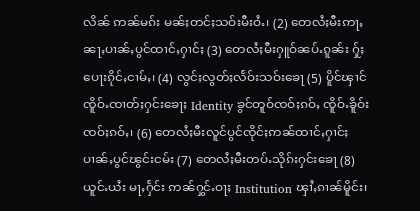လိၼ် ဢၼ်မၵ်း မၼ်ႈတင်ႈသဝ်းမီးဝႆႉ၊ (2) တေလႆႈမီးဢႃႇၼႃႇပၢၼ်ႇပွင်ထၢင်ႇႁၢင်ႈ (3) တေလႆႈမီးႁူဝ်ၼပ်ႉၵူၼ်း ႁႂ်ႈပေႃးၵိုင်ႇငၢမ်ႇ၊ (4) လွင်ႈလွတ်ႈလႅဝ်းသဝ်းၶေႃ (5) ပိူင်ၾၢင်ၸိူဝ်ႉၸၢတ်ႈႁင်းၶေႃႈ Identity ၶွင်တူဝ်ၸဝ်ႈၵဝ်ႇ ၸိူဝ်ႉၶိူဝ်းၸဝ်ႈၵဝ်ႇ၊ (6) တေလႆႈမီးလူင်ပွင်ၸိုင်ႈဢၼ်ထၢင်ႇႁၢင်ႈပၢၼ်ႇပွင်ၽွင်းငမ်း (7) တေလႆႈမီးတပ်ႉသိုၵ်းႁင်းၶေႃ (8) ယူင်ႉယႆး မႃႇႁႅင်း ဢၼ်ႁွင်ႉဝႃႈ Institution ၾၢႆႇၵၢၼ်မိူင်း၊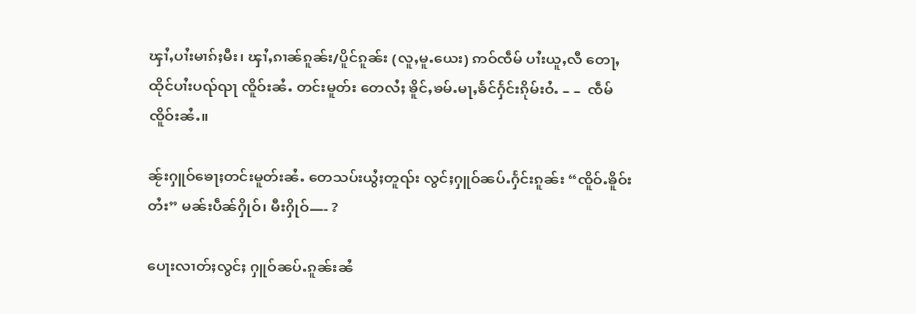ၾၢႆႇပၢႆးမၢၵ်ႈမီး၊ ၾၢႆႇၵၢၼ်ၵူၼ်း/ပိူင်ၵူၼ်း (လူႇမူႉယေး) ဢဝ်ၸဵမ် ပၢႆးယူႇလီ တေႃႇထိုင်ပၢႆးပၺ်ၺႃ ၸိူဝ်းၼႆႉ တင်းမူတ်း တေလႆႈ ၶိူင်ႇၶမ်ႉမႃႇၶႅင်ႁႅင်းၵိုမ်းဝႆႉ – –  ၸဵမ်ၸိူဝ်းၼႆႉ။

ၼႂ်းႁူဝ်ၶေႃႈတင်းမူတ်းၼႆႉ တေသပ်းယွႆႈတူၺ်း လွင်ႈႁူဝ်ၼပ်ႉႁႅင်းၵူၼ်း “ၸိူဝ်ႉၶိူဝ်းတႆး” မၼ်းပဵၼ်ႁိုဝ်၊ မီးႁိုဝ်—- ?

ပေႃးလၢတ်ႈလွင်ႈ ႁူဝ်ၼပ်ႉၵူၼ်းၼႆ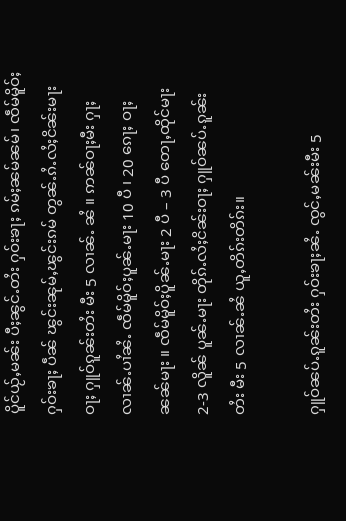ပိူင်ယႂ်ႇမၼ်း ပီႈၼွင်ႉတႆး ႁဝ်းၶႃႈ ၵမ်ႈၼမ်ၼမ်၊ ၸဵမ်မိူဝ်ႈ ႁဝ်းၶႃႈ ပဵၼ် ၽွင်းၼုမ်ႇၽွင်းၵမ် တွၼ်ႉၵႆႉလႆႈငိၼ်းမႃးဝႃႈ ႁူဝ်ၵူၼ်းတႆး မီး 5 လၢၼ်ႉ ၼႆ ။ ဢၼ်ဝႃႈမီး ႁႃႈလၢၼ်ႉပၢႆၼႆႉ ၸဵမ်မိူဝ်ႈပူၼ်ႉမႃး 10 ပီ ၊ 20 ၵေႃႈ ဝႃႈၼၼ်မႃး ။ ၸဵမ်မိူဝ်ႈပိူၼ်ႉမႃး 2 ပီ – 3 ပီ တေႃႇထိုင်မႃး 2-3 လိူၼ် ပူၼ်ႉမႃး တိုၵ်ႉလႆႈငိၼ်းဝႃႈ ႁူဝ်ၼပ်ႉၵူၼ်းတႆး မီး 5 လၢၼ်ႉၼႆ ယူႇတိၵ်းတိၵ်း။

ႁူဝ်ၼပ်ႉၵူၼ်းတႆး ႁဝ်းၶႃႈၼႆႉ ၸွင်ႇမၼ်းမီး 5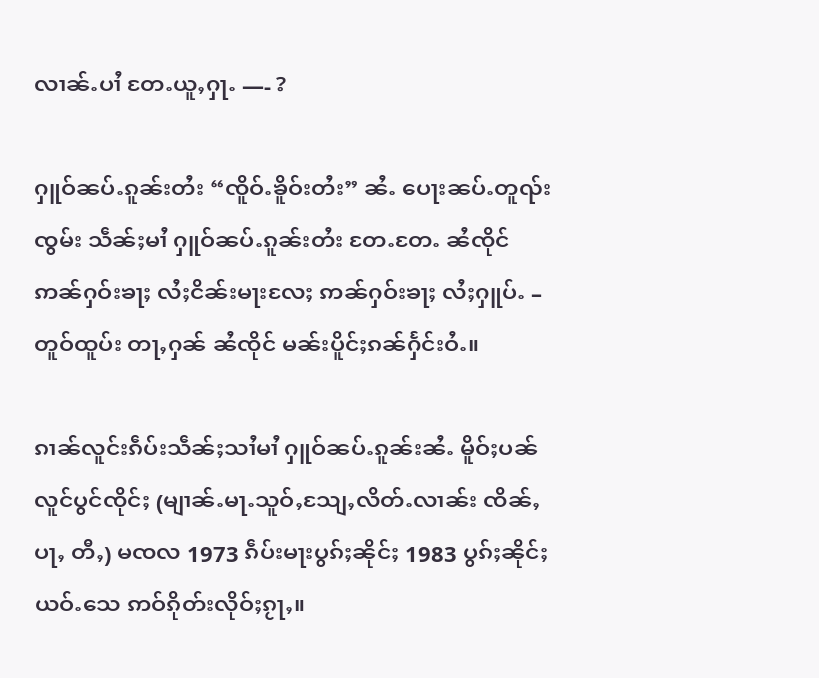လၢၼ်ႉပၢႆ တႄႉယူႇႁႃႉ —- ?

ႁူဝ်ၼပ်ႉၵူၼ်းတႆး “ၸိူဝ်ႉၶိူဝ်းတႆး” ၼႆႉ ပေႃးၼပ်ႉတူၺ်းၸွမ်း သဵၼ်ႈမၢႆ ႁူဝ်ၼပ်ႉၵူၼ်းတႆး တႄႉတႄႉ ၼႆၸိုင် ဢၼ်ႁဝ်းၶႃႈ လႆႈငိၼ်းမႃးလႄႈ ဢၼ်ႁဝ်းၶႃႈ လႆႈႁူပ်ႉ – တူဝ်ထူပ်း တႃႇႁၼ် ၼႆၸိုင် မၼ်းပိူင်ႈၵၼ်ႁႅင်းဝႆႉ။

ၵၢၼ်လူင်းၵဵပ်းသဵၼ်ႈသၢႆမၢႆ ႁူဝ်ၼပ်ႉၵူၼ်းၼႆႉ မိူဝ်ႈပၼ်လူင်ပွင်ၸိုင်ႈ (မျၢၼ်ႉမႃႉသူဝ်ႇသျႄႇလိတ်ႉလၢၼ်း ၸိၼ်ႇပႃႇ တီႇ) မၸလ 1973 ၵဵပ်းမႃးပွၵ်ႈၼိုင်ႈ 1983 ပွၵ်ႈၼိုင်ႈယဝ်ႉသေ ဢဝ်ၵိုတ်းလိုဝ်ႈၵႂႃႇ။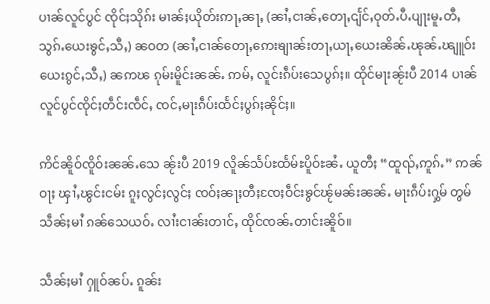ပၢၼ်လူင်ပွင် ၸိုင်ႈသိုၵ်း မၢၼ်ႈယိုတ်းဢႃႇၼႃႇ (ၼၢႆႇငၢၼ်ႇတေႃႇငျႅင်ႇဝုတ်ႉပီႉပျႃးမူႉတီႇသွၵ်ႉယေးၶွင်ႇသီႇ) ၼဝတ (ၼၢႆႇငၢၼ်တေႃႇဢေးၶျၢၼ်းတႃႇယႃႇယေးၼိၼ်ႉၽုၼ်ႉၽျူဝ်းယေးၵွင်ႇသီႇ) ၼဢၽ ၵုမ်းမိူင်းၼၼ်ႉ ဢမ်ႇ လူင်းၵဵပ်းသေပွၵ်ႈ။ ထိုင်မႃးၼႂ်းပီ 2014 ပၢၼ်လူင်ပွင်ၸိုင်ႈတဵင်းၸဵင်ႇ ၸင်ႇမႃးၵဵပ်းထႅင်ႈပွၵ်ႈၼိုင်ႈ။

ဢိင်ၼိူဝ်ၸိူဝ်းၼၼ်ႉသေ ၼႂ်းပီ 2019 လိူၼ်သႅပ်ႊထႅမ်ႊပိူဝ်ႊၼႆႉ ယူတီႈ “ထူၺ်ႇဢူၵ်ႉ” ဢၼ်ဝႃႈ ၾၢႆႇၽွင်းငမ်း ၵူႈလွင်ႈလွင်ႈ ၸဝ်ႈၼႃႈတီႈၸႄႈဝဵင်းၶွင်ၽႂ်မၼ်းၼၼ်ႉ မႃးၵဵပ်းႁွမ် တွမ်သဵၼ်ႈမၢႆ ၵၼ်သေယဝ်ႉ လၢႆးငၢၼ်းတၢင်ႇ ထိုင်ၸၼ်ႉတၢင်းၼိူဝ်။

သဵၼ်ႈမၢႆ ႁူဝ်ၼပ်ႉ ၵူၼ်း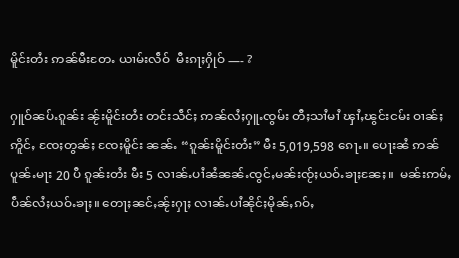မိူင်းတႆး ဢၼ်မီးတႄႉ ယၢမ်းလဵဝ်  မီးၵႃႈႁိုဝ် —- ?

ႁူဝ်ၼပ်ႉၵူၼ်း ၼႂ်းမိူင်းတႆး တင်းသဵင်ႈ ဢၼ်လႆႈႁူႉၸွမ်း တီႈသၢႆမၢႆ ၾၢႆႇၽွင်းငမ်း ဝၢၼ်ႈဢိူင်ႇ ၸႄႈတွၼ်ႈ ၸႄႈမိူင်း ၼၼ်ႉ “ၵူၼ်းမိူင်းတႆး” မီး 5,019,598 ၵေႃႉ။ ပေႃးၼႆ ဢၼ်ပူၼ်ႉမႃး 20 ပီ ၵူၼ်းတႆး မီး 5 လၢၼ်ႉပၢႆၼႆၼၼ်ႉၸွင်ႇမၼ်းၸႂ်ႈယဝ်ႉၶႃႈၼႄႈ။  မၼ်းဢမ်ႇပဵၼ်လႆႈယဝ်ႉၶႃႈ။ တေႃႈၼင်ႇၼႂ်းႁႃႈ လၢၼ်ႉပၢႆၼိုင်ႈမိုၼ်ႇၵဝ်ႇ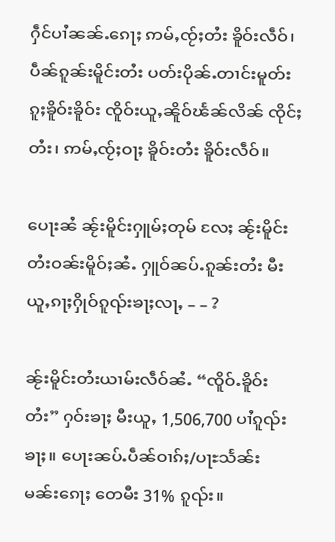ႁဵင်ပၢႆၼၼ်ႉၵေႃႈ ဢမ်ႇၸႂ်ႈတႆး ၶိူဝ်းလဵဝ်၊ ပဵၼ်ၵူၼ်းမိူင်းတႆး ပတ်းပိုၼ်ႉတၢင်းမူတ်း ၵူႈၶိူဝ်းၶိူဝ်း ၸိူဝ်းယူႇၼိူဝ်ၽႅၼ်လိၼ် ၸိုင်ႈတႆး၊ ဢမ်ႇၸႂ်ႈဝႃႈ ၶိူဝ်းတႆး ၶိူဝ်းလဵဝ်။

ပေႃးၼႆ ၼႂ်းမိူင်းႁူမ်ႈတုမ် လႄႈ ၼႂ်းမိူင်းတႆးဝၼ်းမိူဝ်ႈၼႆႉ ႁူဝ်ၼပ်ႉၵူၼ်းတႆး မီးယူႇၵႃႈႁိုဝ်ၵူၺ်းၶႃႈလႃႇ – – ?

ၼႂ်းမိူင်းတႆးယၢမ်းလဵဝ်ၼႆႉ “ၸိူဝ်ႉၶိူဝ်းတႆး” ႁဝ်းၶႃႈ မီးယူႇ 1,506,700 ပၢႆၵူၺ်းၶႃႈ။ ပေႃးၼပ်ႉပဵၼ်ဝၢၵ်ႈ/ပႃႊသႅၼ်း မၼ်းၵေႃႈ တေမီး 31% ၵူၺ်း။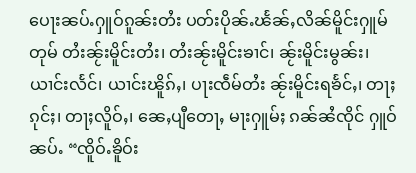ပေႃးၼပ်ႉႁူဝ်ၵူၼ်းတႆး ပတ်းပိုၼ်ႉၽႅၼ်ႇလိၼ်မိူင်းႁူမ်တုမ် တႆးၼႂ်းမိူင်းတႆး၊ တႆးၼႂ်းမိူင်းၶၢင်၊ ၼႂ်းမိူင်းမွၼ်း၊ ယၢင်းလႅင်၊ ယၢင်းၽိူၵ်ႇ၊ ပႃးၸဵမ်တႆး ၼႂ်းမိူင်းရၶႅင်ႇ၊ တႃႈၵုင်ႈ၊ တႃႈလိူဝ်ႇ၊ ၼေႇပျီတေႃႇ မႃးႁူမ်ႈ ၵၼ်ၼႆၸိုင် ႁူဝ်ၼပ်ႉ “ၸိူဝ်ႉၶိူဝ်း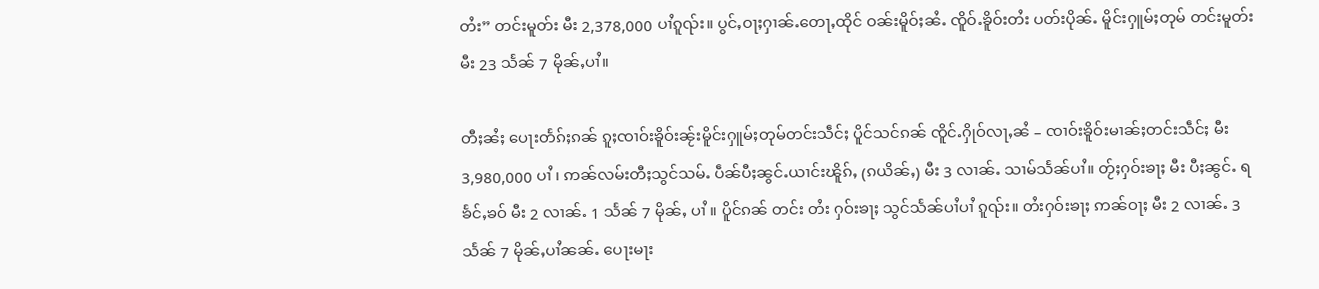တႆး” တင်းမူတ်း မီး 2,378,000 ပၢႆၵူၺ်း။ ပွင်ႇဝႃႈႁၢၼ်ႉတေႃႇထိုင် ဝၼ်းမိူဝ်ႈၼႆႉ ၸိူဝ်ႉၶိူဝ်းတႆး ပတ်းပိုၼ်ႉ မိူင်းႁူမ်ႈတုမ် တင်းမူတ်း မီး 23 သႅၼ် 7 မိုၼ်ႇပၢႆ။

တီႈၼႆႈ ပေႃးတႅၵ်ႈၵၼ် ၵူႈၸၢဝ်းၶိူဝ်းၼႂ်းမိူင်းႁူမ်ႈတုမ်တင်းသဵင်ႈ ပိူင်သင်ၵၼ် ၸိူင်ႉႁိုဝ်လႃႇၼႆ – ၸၢဝ်းၶိူဝ်းမၢၼ်ႈတင်းသဵင်ႈ မီး 3,980,000 ပၢႆ ၊ ဢၼ်လမ်းတီႈသွင်သမ်ႉ ပဵၼ်ပီႈၼွင်ႉယၢင်းၽိူၵ်ႇ (ၵယိၼ်ႇ) မီး 3 လၢၼ်ႉ သၢမ်သႅၼ်ပၢႆ။ တႂ်ႈႁဝ်းၶႃႈ မီး ပီႈၼွင်ႉ ရၶႅင်ႇၶဝ် မီး 2 လၢၼ်ႉ 1 သႅၼ် 7 မိုၼ်ႇ ပၢႆ ။ ပိူင်ၵၼ် တင်း တႆး ႁဝ်းၶႃႈ သွင်သႅၼ်ပၢႆပၢႆ ၵူၺ်း။ တႆးႁဝ်းၶႃႈ ဢၼ်ဝႃႈ မီး 2 လၢၼ်ႉ 3 သႅၼ် 7 မိုၼ်ႇပၢႆၼၼ်ႉ ပေႃးမႃး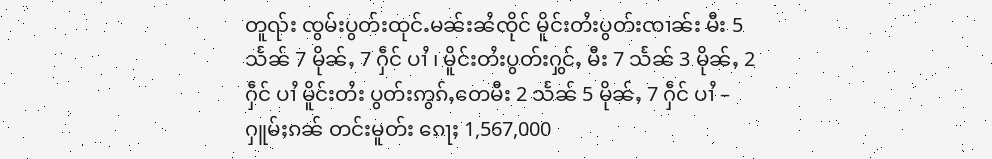တူၺ်း ၸွမ်းပွတ်းထုင်ႉမၼ်းၼႆၸိုင် မိူင်းတႆးပွတ်းၸၢၼ်း မီး 5 သႅၼ် 7 မိုၼ်ႇ 7 ႁဵင် ပၢႆ ၊ မိူင်းတႆးပွတ်းႁွင်ႇ မီး 7 သႅၼ် 3 မိုၼ်ႇ 2 ႁဵင် ပၢႆ မိူင်းတႆး ပွတ်းဢွၵ်ႇတေမီး 2 သႅၼ် 5 မိုၼ်ႇ 7 ႁဵင် ပၢႆ – ႁူမ်ႈၵၼ် တင်းမူတ်း ၵေႃႈ 1,567,000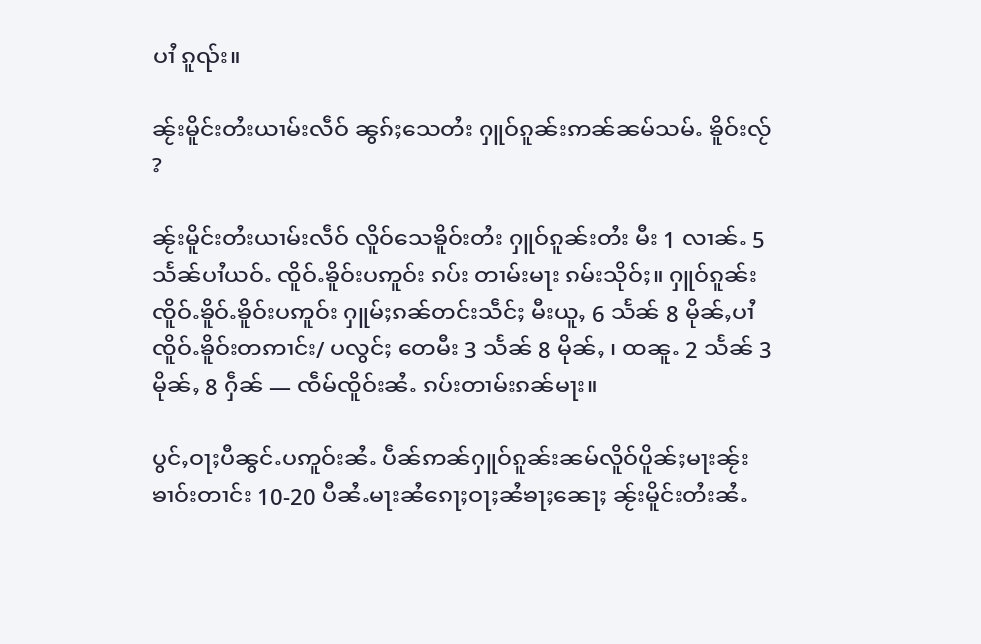ပၢႆ ၵူၺ်း။

ၼႂ်းမိူင်းတႆးယၢမ်းလဵဝ် ၼွၵ်ႈသေတႆး ႁူဝ်ၵူၼ်းဢၼ်ၼမ်သမ်ႉ ၶိူဝ်းလႂ် ?

ၼႂ်းမိူင်းတႆးယၢမ်းလဵဝ် လိူဝ်သေၶိူဝ်းတႆး ႁူဝ်ၵူၼ်းတႆး မီး 1 လၢၼ်ႉ 5 သႅၼ်ပၢႆယဝ်ႉ ၸိူဝ်ႉၶိူဝ်းပဢူဝ်း ၵပ်း တၢမ်းမႃး ၵမ်းသိုဝ်ႈ။ ႁူဝ်ၵူၼ်း ၸိူဝ်ႉၶိူဝ်ႉၶိူဝ်းပဢူဝ်း ႁူမ်ႈၵၼ်တင်းသဵင်ႈ မီးယူႇ 6 သႅၼ် 8 မိုၼ်ႇပၢႆ ၸိူဝ်ႉၶိူဝ်းတဢၢင်း/ ပလွင်ႈ တေမီး 3 သႅၼ် 8 မိုၼ်ႇ ၊ ထၼူႉ 2 သႅၼ် 3 မိုၼ်ႇ 8 ႁဵၼ် — ၸဵမ်ၸိူဝ်းၼႆႉ ၵပ်းတၢမ်းၵၼ်မႃး။

ပွင်ႇဝႃႈပီၼွင်ႉပဢူဝ်းၼႆႉ ပဵၼ်ဢၼ်ႁူဝ်ၵူၼ်းၼမ်လိူဝ်ပိူၼ်ႈမႃးၼႂ်းၶၢဝ်းတၢင်း 10-20 ပီၼႆႉမႃးၼႆၵေႃႈဝႃႈၼႆၶႃႈၼေႃႈ ၼႂ်းမိူင်းတႆးၼႆႉ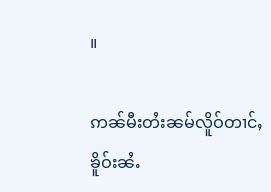။

ဢၼ်မီးတႆးၼမ်လိူဝ်တၢင်ႇၶိူဝ်းၼႆႉ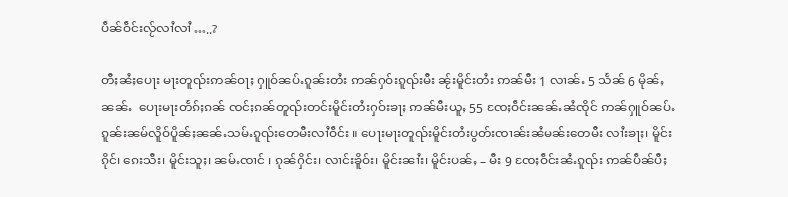ပဵၼ်ဝဵင်းလႂ်လၢႆလၢႆ …..?

တီႈၼႆႈပေႃး မႃးတူၺ်းဢၼ်ဝႃႈ ႁူဝ်ၼပ်ႉၵူၼ်းတႆး ဢၼ်ႁဝ်းၵူၺ်းမီး ၼႂ်းမိူင်းတႆး ဢၼ်မီး 1 လၢၼ်ႉ 5 သႅၼ် 6 မိုၼ်ႇၼၼ်ႉ  ပေႃးမႃးတႅၵ်ႈၵၼ် ၸင်ႈၵၼ်တူၺ်းတင်းမိူင်းတႆးႁဝ်းၶႃႈ ဢၼ်မီးယူႇ 55 ၸႄႈဝဵင်းၼၼ်ႉၼႆၸိုင် ဢၼ်ႁူဝ်ၼပ်ႉၵူၼ်းၼမ်လိူဝ်ပိူၼ်ႈၼၼ်ႉသမ်ႉၵူၺ်းတေမီးလၢႆဝဵင်း ။ ပေႃးမႃးတူၺ်းမိူင်းတႆးပွတ်းၸၢၼ်းၼႆမၼ်းတေမီး လၢႆးၶႃႈ၊ မိူင်းၵိုင်၊ ၵေးသီး၊ မိူင်းသူႈ၊ ၼမ်ႉၸၢင် ၊ ၵုၼ်ႁိင်း၊ လၢင်းၶိူဝ်း၊ မိူင်းၼၢႆး၊ မိူင်းပၼ်ႇ – မီး 9 ၸႄႈဝဵင်းၼႆႉၵူၺ်း ဢၼ်ပဵၼ်ပီႈ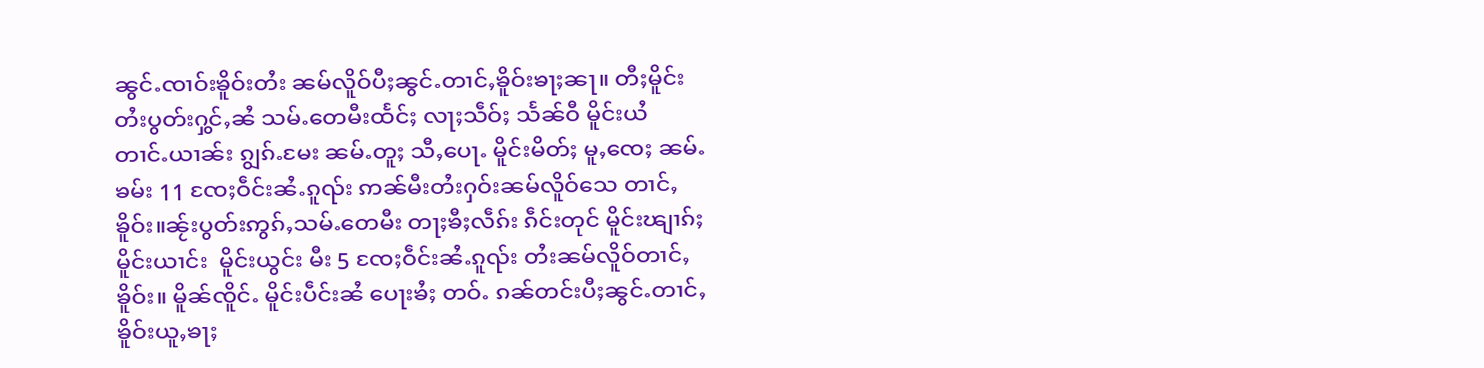ၼွင်ႉၸၢဝ်းၶိူဝ်းတႆး ၼမ်လိူဝ်ပီႈၼွင်ႉတၢင်ႇၶိူဝ်းၶႃႈၼႃ။ တီႈမိူင်းတႆးပွတ်းႁွင်ႇၼႆ သမ်ႉတေမီးထႅင်ႈ လႃႈသဵဝ်ႈ သႅၼ်ဝီ မိူင်းယႆ တၢင်ႉယၢၼ်း ၵျွၵ်ႉမႄး ၼမ်ႉတူႈ သီႇပေႃႉ မိူင်းမိတ်ႈ မူႇၸေႈ ၼမ်ႉၶမ်း 11 ၸႄႈဝဵင်းၼႆႉၵူၺ်း ဢၼ်မီးတႆးႁဝ်းၼမ်လိူဝ်သေ တၢင်ႇၶိူဝ်း။ၼႂ်းပွတ်းဢွၵ်ႇသမ်ႉတေမီး တႃႈၶီႈလဵၵ်း ၵဵင်းတုင် မိူင်းၽျၢၵ်ႈ မိူင်းယၢင်း  မိူင်းယွင်း မီး 5 ၸႄႈဝဵင်းၼႆႉၵူၺ်း တႆးၼမ်လိူဝ်တၢင်ႇၶိူဝ်း။ မိူၼ်ၸိူင်ႉ မိူင်းပဵင်းၼႆ ပေႃးၶႆႈ တဝ်ႉ ၵၼ်တင်းပီႈၼွင်ႉတၢင်ႇၶိူဝ်းယူႇၶႃႈ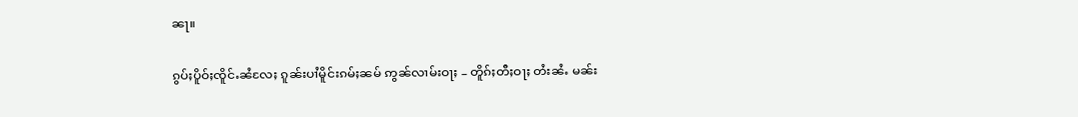ၼႃ။

ၵွပ်ႈပိူဝ်ႈၸိူင်ႉၼႆလႄႈ ၵူၼ်းပၢႆမိူင်းၵမ်ႈၼမ် ဢွၼ်လၢမ်းဝႃႈ – တိူၵ်ႈတီႈဝႃႈ တႆးၼႆႉ မၼ်း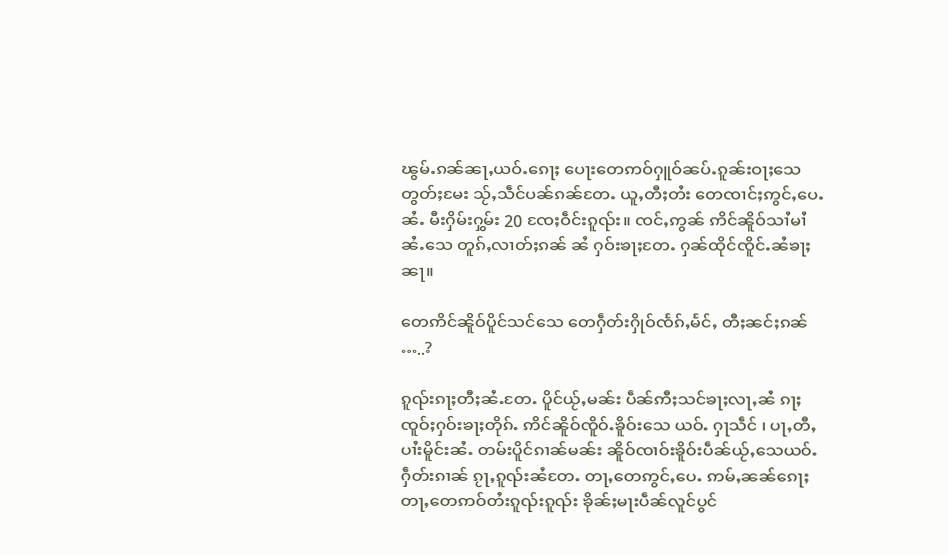ၽွမ်ႉၵၼ်ၼႃႇယဝ်ႉၵေႃႈ ပေႃးတေဢဝ်ႁူဝ်ၼပ်ႉၵူၼ်းဝႃႈသေ တွတ်ႈမႄး သႂ်ႇသဵင်ပၼ်ၵၼ်တႄႉ ယူႇတီႈတႆး တေၸၢင်ႈဢွင်ႇပေႉၼႆႉ မီးႁိမ်းႁွမ်း 20 ၸႄႈဝဵင်းၵူၺ်း။ ၸင်ႇဢွၼ် ဢိင်ၼိူဝ်သၢႆမၢႆၼႆႉသေ တူၵ်ႇလၢတ်ႈၵၼ် ၼႆ ႁဝ်းၶႃႈတႄႉ ႁၼ်ထိုင်ၸိူင်ႉၼႆၶႃႈၼႃ။

တေဢိင်ၼိူဝ်ပိူင်သင်သေ တေႁဵတ်းႁိုဝ်ၸႅၵ်ႇမႅင်ႇ တီႈၼင်ႈၵၼ် …..?

ၵူၺ်းၵႃႈတီႈၼႆႉတႄႉ ပိူင်ယႂ်ႇမၼ်း ပဵၼ်ဢီႈသင်ၶႃႈလႃႇၼႆ ၵႃႈၸူဝ်ႈႁဝ်းၶႃႈတိုၵ်ႉ ဢိင်ၼိူဝ်ၸိူဝ်ႉၶိူဝ်းသေ ယဝ်ႉ ႁႃသဵင် ၊ ပႃႇတီႇပၢႆးမိူင်းၼႆႉ တမ်းပိူင်ၵၢၼ်မၼ်း ၼိူဝ်ၸၢဝ်းၶိူဝ်းပဵၼ်ယႂ်ႇသေယဝ်ႉႁဵတ်းၵၢၼ် ၵႂႃႇၵူၺ်းၼႆတႄႉ တႃႇတေဢွင်ႇပေႉ ဢမ်ႇၼၼ်ၵေႃႈ တႃႇတေဢဝ်တႆးၵူၺ်းၵူၺ်း ၶိုၼ်ႈမႃးပဵၼ်လူင်ပွင်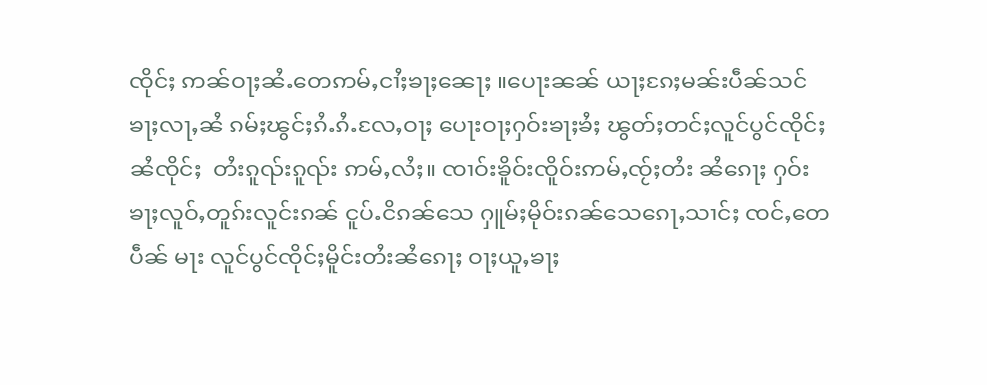ၸိုင်ႈ ဢၼ်ဝႃႈၼႆႉတေဢမ်ႇငၢႆႈၶႃႈၼေႃႈ ။ပေႃးၼၼ် ယႃႈၵႄႈမၼ်းပဵၼ်သင်ၶႃႈလႃႇၼႆ ၵမ်ႈၽွင်ႈၵႆႉၵႆႉလႄႇဝႃႈ ပေႃးဝႃႈႁဝ်းၶႃႈၶႆႈ ၽွတ်ႈတင်ႈလူင်ပွင်ၸိုင်ႈ ၼႆၸိုင်ႈ  တႆးၵူၺ်းၵူၺ်း ဢမ်ႇလႆႈ။ ၸၢဝ်းၶိူဝ်းၸိူဝ်းဢမ်ႇၸႂ်ႈတႆး ၼႆၵေႃႈ ႁဝ်းၶႃႈလူဝ်ႇတူၵ်းလူင်းၵၼ် ငူပ်ႉငိၵၼ်သေ ႁူမ်ႈမိုဝ်းၵၼ်သေၵေႃႇသၢင်ႈ ၸင်ႇတေပဵၼ် မႃး လူင်ပွင်ၸိုင်ႈမိူင်းတႆးၼႆၵေႃႈ ဝႃႈယူႇၶႃႈ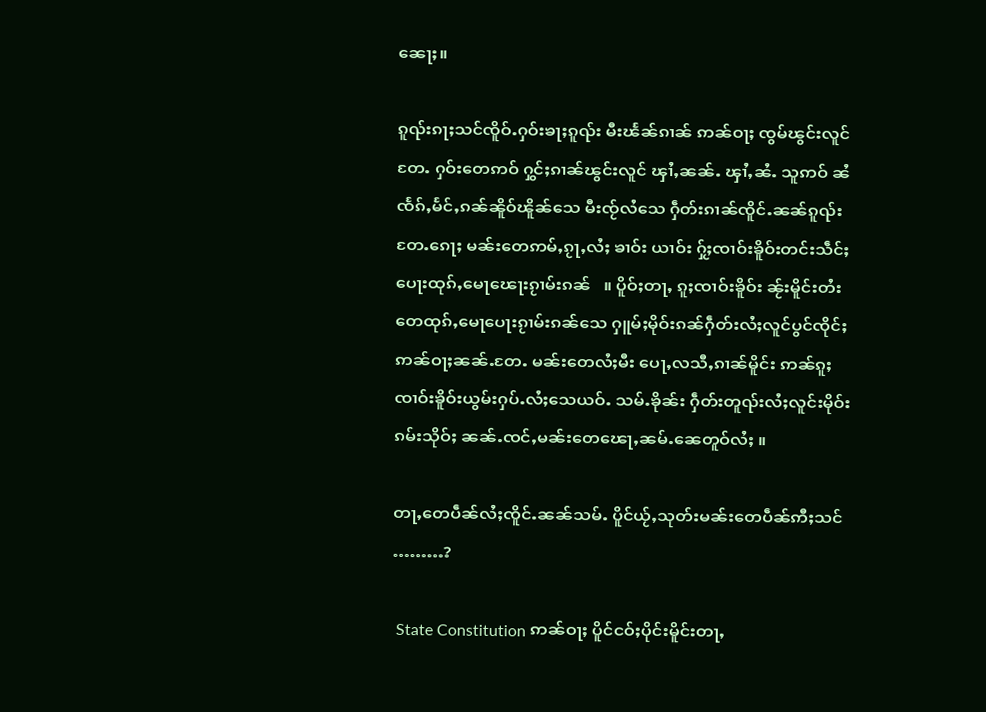ၼေႃႈ။

ၵူၺ်းၵႃႈသင်ၸိူဝ်ႉႁဝ်းၶႃႈၵူၺ်း မီးၽႅၼ်ၵၢၼ် ဢၼ်ဝႃႈ ၸွမ်ၽွင်းလူင်တႄႉ ႁဝ်းတေဢဝ် ႁွင်ႈၵၢၼ်ၽွင်းလူင် ၾၢႆႇၼၼ်ႉ ၾၢႆႇၼႆႉ သူဢဝ် ၼႆ ၸႅၵ်ႇမႅင်ႇၵၼ်ၼိူဝ်ၽိူၼ်သေ မီးၸႂ်လႆသေ ႁဵတ်းၵၢၼ်ၸိူင်ႉၼၼ်ၵူၺ်းတႄႉၵေႃႈ မၼ်းတေဢမ်ႇၵႂႃႇလႆႈ ၶၢဝ်း ယၢဝ်း ႁႂ်ႈၸၢဝ်းၶိူဝ်းတင်းသဵင်ႈ ပေႃးထုၵ်ႇမေႃၽေႃးၵႂၢမ်းၵၼ်   ။ ပိူဝ်ႈတႃႇ ၵူႈၸၢဝ်းၶိူဝ်း ၼႂ်းမိူင်းတႆး တေထုၵ်ႇမေႃပေႃးၵႂၢမ်းၵၼ်သေ ႁူမ်ႈမိုဝ်းၵၼ်ႁဵတ်းလႆႈလူင်ပွင်ၸိုင်ႈဢၼ်ဝႃႈၼၼ်ႉတႄႉ မၼ်းတေလႆႈမီး ပေႃႇလသီႇၵၢၼ်မိူင်း ဢၼ်ၵူႈၸၢဝ်းၶိူဝ်းယွမ်းႁပ်ႉလႆႈသေယဝ်ႉ သမ်ႉၶိုၼ်း ႁဵတ်းတူၺ်းလႆႈလူင်းမိုဝ်းၵမ်းသိုဝ်ႈ ၼၼ်ႉၸင်ႇမၼ်းတေၽေႃႇၼမ်ႉၼေတူဝ်လႆႈ ။

တႃႇတေပဵၼ်လႆႈၸိူင်ႉၼၼ်သမ်ႉ ပိူင်ယႂ်ႇသုတ်းမၼ်းတေပဵၼ်ဢီႈသင် ………?

 State Constitution ဢၼ်ဝႃႈ ပိူင်ငဝ်ႈပိုင်းမိူင်းတႃႇ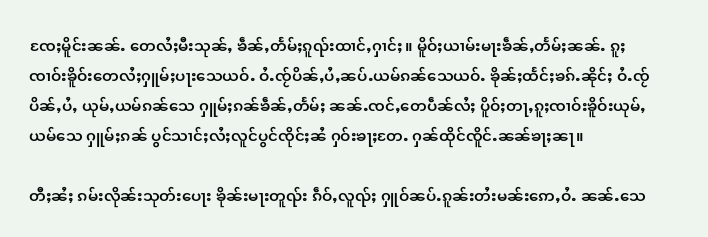ၸႄႈမိူင်းၼၼ်ႉ တေလႆႈမီးသုၼ်ႇ ၶဵၼ်ႇတႅမ်ႈၵူၺ်းထၢင်ႇႁၢင်ႈ။ မိူဝ်ႈယၢမ်းမႃးၶဵၼ်ႇတႅမ်ႈၼၼ်ႉ ၵူႈၸၢဝ်းၶိူဝ်းတေလႆႈႁူမ်ႈပႃးသေယဝ်ႉ ဝႆႉၸႂ်ပိၼ်ႇပႆႇၼပ်ႉယမ်ၵၼ်သေယဝ်ႉ ၶိုၼ်ႈထႅင်ႈၶၵ်ႉၼိုင်ႈ ဝႆႉၸႂ်ပိၼ်ႇပႆႇ ယုမ်ႇယမ်ၵၼ်သေ ႁူမ်ႈၵၼ်ၶဵၼ်ႇတႅမ်ႈ ၼၼ်ႉၸင်ႇတေပဵၼ်လႆႈ ပိူဝ်ႈတႃႇၵူႈၸၢဝ်းၶိူဝ်းယုမ်ႇယမ်သေ ႁူမ်ႈၵၼ် ပွင်သၢင်ႈလႆႈလူင်ပွင်ၸိုင်ႈၼႆ ႁဝ်းၶႃႈတႄႉ ႁၼ်ထိုင်ၸိူင်ႉၼၼ်ၶႃႈၼႃ။

တီႈၼႆႈ ၵမ်းလိုၼ်းသုတ်းပေႃး ၶိုၼ်းမႃးတူၺ်း ၵဵဝ်ႇလူၺ်ႈ ႁူဝ်ၼပ်ႉၵူၼ်းတႆးမၼ်းဢေႇဝႆႉ ၼၼ်ႉသေ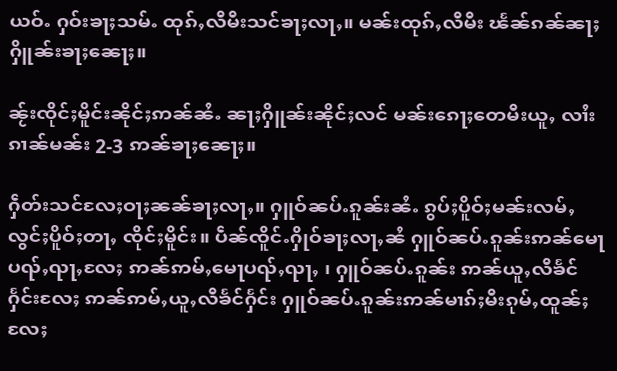ယဝ်ႉ ႁဝ်းၶႃႈသမ်ႉ ထုၵ်ႇလီမီးသင်ၶႃႈလႃႇ။ မၼ်းထုၵ်ႇလီမီး ၽႅၼ်ၵၼ်ၼႃႈႁိူၼ်းၶႃႈၼေႃႈ။

ၼႂ်းၸိုင်ႈမိူင်းၼိုင်ႈဢၼ်ၼႆႉ ၼႃႈႁိူၼ်းၼိုင်ႈလင် မၼ်းၵေႃႈတေမီးယူႇ လၢႆးၵၢၼ်မၼ်း 2-3 ဢၼ်ၶႃႈၼေႃႈ။

ႁဵတ်းသင်လႄႈဝႃႈၼၼ်ၶႃႈလႃႇ။ ႁူဝ်ၼပ်ႉၵူၼ်းၼႆႉ ၵွပ်ႈပိူဝ်ႈမၼ်းလမ်ႇလွင်ႈပိူဝ်ႈတႃႇ ၸိုင်ႈမိူင်း။ ပဵၼ်ၸိူင်ႉႁိုဝ်ၶႃႈလႃႇၼႆ ႁူဝ်ၼပ်ႉၵူၼ်းဢၼ်မေႃပၺ်ႇၺႃႇလႄႈ ဢၼ်ဢမ်ႇမေႃပၺ်ႇၺႃႇ ၊ ႁူဝ်ၼပ်ႉၵူၼ်း ဢၼ်ယူႇလီၶႅင်ႁႅင်းလႄႈ ဢၼ်ဢမ်ႇယူႇလီၶႅင်ႁႅင်း ႁူဝ်ၼပ်ႉၵူၼ်းဢၼ်မၢၵ်ႈမီးၵုမ်ႇထူၼ်ႈလႄႈ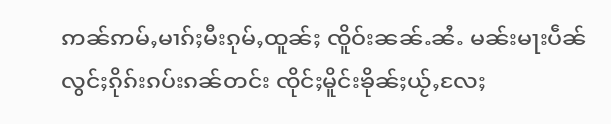ဢၼ်ဢမ်ႇမၢၵ်ႈမီးၵုမ်ႇထူၼ်ႈ ၸိူဝ်းၼၼ်ႉၼႆႉ မၼ်းမႃးပဵၼ်လွင်ႈၵိုၵ်းၵပ်းၵၼ်တင်း ၸိုင်ႈမိူင်းၶိုၼ်ႈယႂ်ႇလႄႈ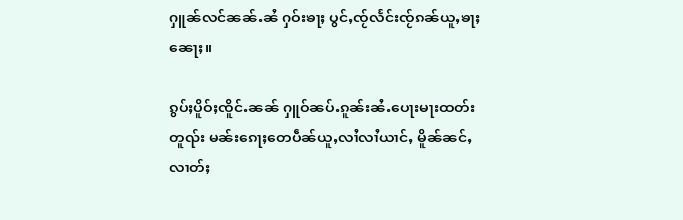ႁူၼ်လင်ၼၼ်ႉၼႆ ႁဝ်းၶႃႈ ပွင်ႇၸႂ်လႅင်းၸႂ်ၵၼ်ယူႇၶႃႈၼေႃႈ။

ၵွပ်ႈပိူဝ်ႈၸိူင်ႉၼၼ် ႁူဝ်ၼပ်ႉၵူၼ်းၼႆႉပေႃးမႃးထတ်းတူၺ်း မၼ်းၵေႃႈတေပဵၼ်ယူႇလၢႆလၢႆယၢင်ႇ မိူၼ်ၼင်ႇလၢတ်ႈ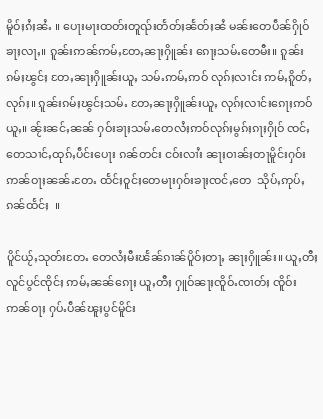မိူဝ်ႈၵႆႈၼႆႉ ။ ပေႃးမႃးထတ်းတူၺ်းတႅတ်ႈၼႅတ်ႈၼႆ မၼ်းတေပဵၼ်ႁိုဝ်ၶႃႈလႃႇ။ ၵူၼ်းဢၼ်ဢမ်ႇတႄႇၼႃႈႁိူၼ်း ၵေႃႈသမ်ႉတေမီး။ ၵူၼ်းၵမ်ႈၽွင်ႈ တႄႇၼႃႈႁိူၼ်းယူႇ သမ်ႉဢမ်ႇဢဝ် လုၵ်ႈလၢင်း ဢမ်ႇၵိူတ်ႇလုၵ်ႈ။ ၵူၼ်းၵမ်ႈၽွင်ႈသမ်ႉ တႄႇၼႃႈႁိူၼ်းယူႇ လုၵ်ႈလၢင်းၵေႃႈဢဝ်ယူႇ။ ၼႂ်းၼင်ႇၼၼ် ႁဝ်းၶႃႈသမ်ႉတေလႆႈဢဝ်လုၵ်ႈမွၵ်ႈၵႃႈႁိုဝ် ၸင်ႇတေသၢင်ႇထုၵ်ႇပဵင်းပေႃး ၵၼ်တင်း ငဝ်းလၢႆး ၼႃႈဝၢၼ်ႈတႃမိူင်းႁဝ်း ဢၼ်ဝႃႈၼၼ်ႉတႄႉ ထႅင်ႈဝူင်ႈတေမႃးႁဝ်းၶႃႈၸင်ႇတေ  သိုပ်ႇဢုပ်ႇၵၼ်ထႅင်ႈ  ။

ပိူင်ယႂ်ႇသုတ်းတႄႉ တေလႆႈမီးၽႅၼ်ၵၢၼ်ပိူဝ်ႈတႃႇ ၼႃႈႁိူၼ်း။ ယူႇတီႈလူင်ပွင်ၸိုင်ႈ ဢမ်ႇၼၼ်ၵေႃႈ ယူႇတီႈ ႁူဝ်ၼႃႈၸိူဝ်ႉၸၢတ်ႈ ၸိူဝ်းဢၼ်ဝႃႈ ႁပ်ႉပဵၼ်ၽူႈပွင်မိူင်း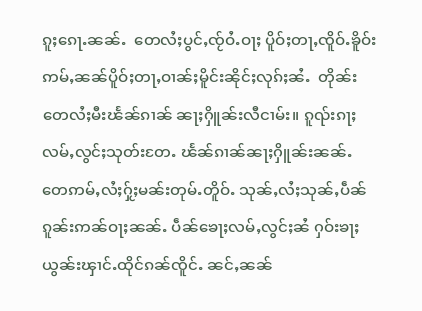ၵူႈၵေႃႉၼၼ်ႉ  တေလႆႈပွင်ႇၸႂ်ဝႆႉဝႃႈ ပိူဝ်ႈတႃႇၸိူဝ်ႉၶိူဝ်း ဢမ်ႇၼၼ်ပိူဝ်ႈတႃႇဝၢၼ်ႈမိူင်းၼိုင်ႈလုၵ်ႈၼႆႉ  တိုၼ်းတေလႆႈမီးၽႅၼ်ၵၢၼ် ၼႃႈႁိူၼ်းလီငၢမ်း။ ၵူၺ်းၵႃႈလမ်ႇလွင်ႈသုတ်းတႄႉ ၽႅၼ်ၵၢၼ်ၼႃႈႁိူၼ်းၼၼ်ႉ တေဢမ်ႇလႆႈႁႂ်ႈမၼ်းတုမ်ႉတိူဝ်ႉ သုၼ်ႇလႆႈသုၼ်ႇပဵၼ်ၵူၼ်းဢၼ်ဝႃႈၼၼ်ႉ ပဵၼ်ၶေႃႈလမ်ႇလွင်ႈၼႆ ႁဝ်းၶႃႈ ယွၼ်းၾၢင်ႉထိုင်ၵၼ်ၸိူင်ႉ ၼင်ႇၼၼ်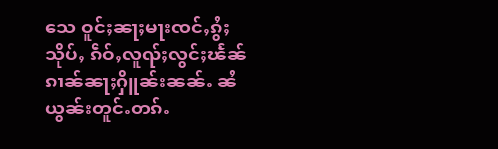သေ ဝူင်ႈၼႃႈမႃးၸင်ႇၵွႆႈသိုပ်ႇ ၵဵဝ်ႇလူၺ်ႈလွင်ႈၽႅၼ်ၵၢၼ်ၼႃႈႁိူၼ်းၼၼ်ႉ ၼႆ ယွၼ်းတူင်ႉတၵ်ႉ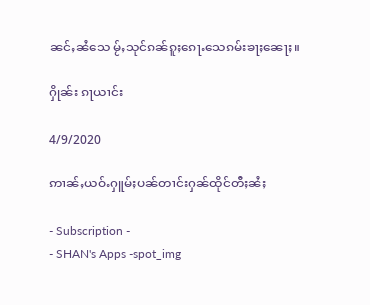ၼင်ႇၼႆသေ မႂ်ႇသုင်ၵၼ်ၵူႈၵေႃႉသေၵမ်းၶႃႈၼေႃႈ။

ႁိုၼ်း ၵႃယၢင်း

4/9/2020

ဢၢၼ်ႇယဝ်ႉႁူမ်ႈပၼ်တၢင်းႁၼ်ထိုင်တီႈၼႆႈ

- Subscription -
- SHAN's Apps -spot_img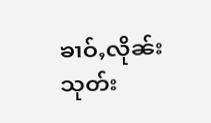ၶၢဝ်ႇလိုၼ်းသုတ်း